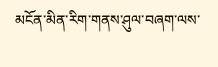མངོན་མིན་རིག་གནས་ཤུལ་བཞག་ལས་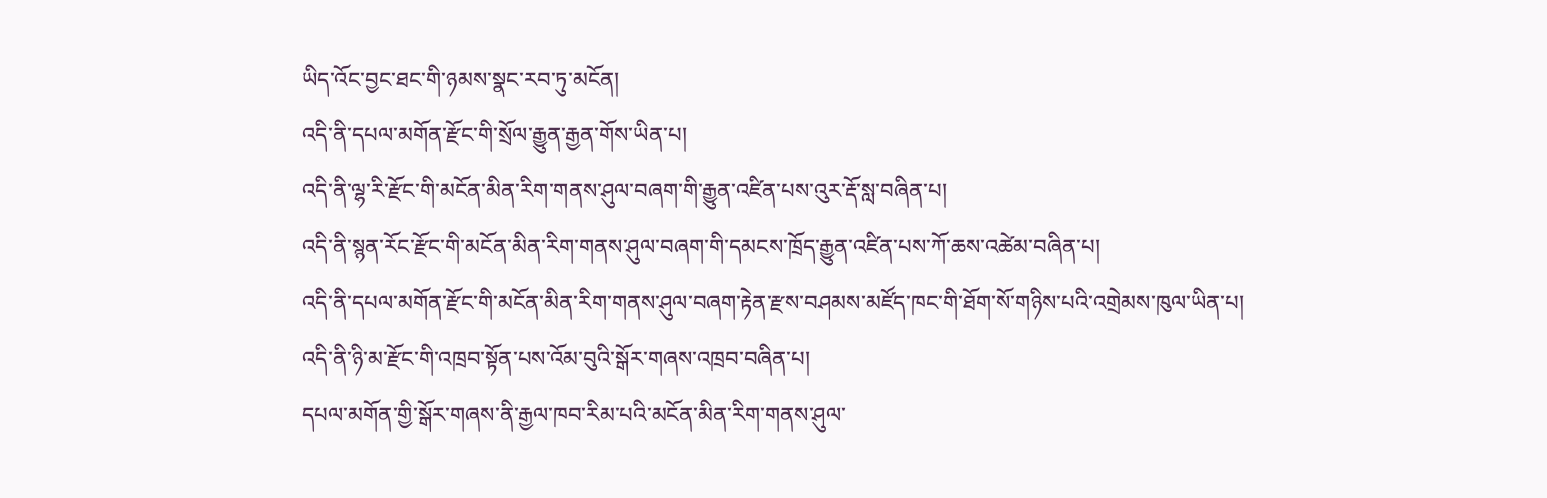ཡིད་འོང་བྱང་ཐང་གི་ཉམས་སྣང་རབ་ཏུ་མངོན།
འདི་ནི་དཔལ་མགོན་རྫོང་གི་སྲོལ་རྒྱུན་རྒྱན་གོས་ཡིན་པ།
འདི་ནི་ལྷ་རི་རྫོང་གི་མངོན་མིན་རིག་གནས་ཤུལ་བཞག་གི་རྒྱུན་འཛིན་པས་འུར་རྡོ་སླ་བཞིན་པ།
འདི་ནི་སྙན་རོང་རྫོང་གི་མངོན་མིན་རིག་གནས་ཤུལ་བཞག་གི་དམངས་ཁྲོད་རྒྱུན་འཛིན་པས་ཀོ་ཆས་འཚེམ་བཞིན་པ།
འདི་ནི་དཔལ་མགོན་རྫོང་གི་མངོན་མིན་རིག་གནས་ཤུལ་བཞག་རྟེན་རྫས་བཤམས་མཛོད་ཁང་གི་ཐོག་སོ་གཉིས་པའི་འགྲེམས་ཁུལ་ཡིན་པ།
འདི་ནི་ཉི་མ་རྫོང་གི་འཁྲབ་སྟོན་པས་འོམ་བུའི་སྒོར་གཞས་འཁྲབ་བཞིན་པ།
དཔལ་མགོན་གྱི་སྒོར་གཞས་ནི་རྒྱལ་ཁབ་རིམ་པའི་མངོན་མིན་རིག་གནས་ཤུལ་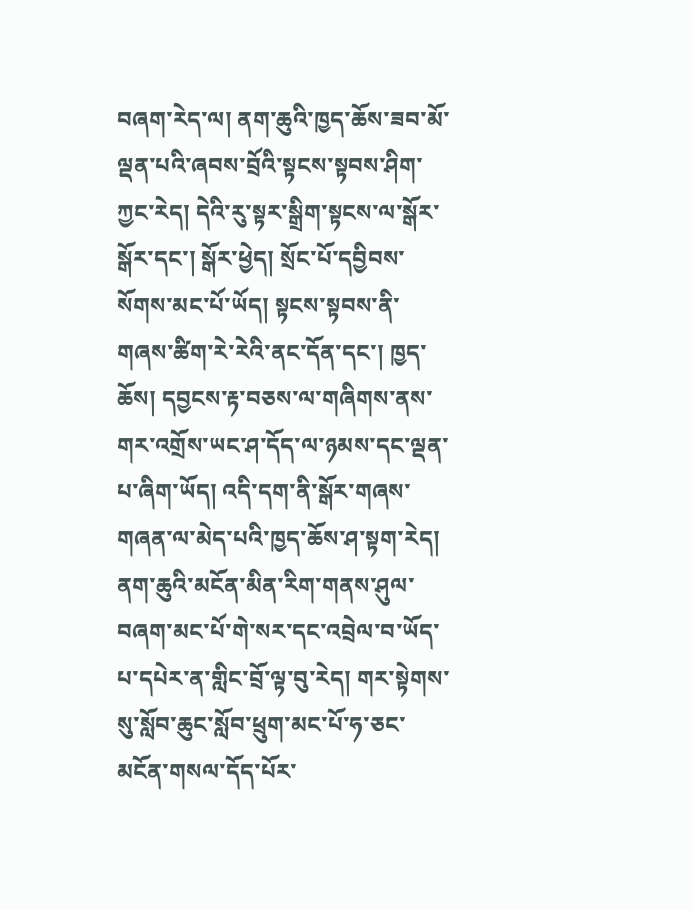བཞག་རེད་ལ། ནག་ཆུའི་ཁྱད་ཆོས་ཟབ་མོ་ལྡན་པའི་ཞབས་བྲོའི་སྟངས་སྟབས་ཤིག་ཀྱང་རེད། དེའི་རུ་སྟར་སྒྲིག་སྟངས་ལ་སྒོར་སྒོར་དང་། སྒོར་ཕྱེད། སྲོང་པོ་དབྱིབས་སོགས་མང་པོ་ཡོད། སྟངས་སྟབས་ནི་གཞས་ཚིག་རེ་རེའི་ནང་དོན་དང་། ཁྱད་ཆོས། དབྱངས་རྟ་བཅས་ལ་གཞིགས་ནས་གར་འགྲོས་ཡང་ཤ་དོད་ལ་ཉམས་དང་ལྡན་པ་ཞིག་ཡོད། འདི་དག་ནི་སྒོར་གཞས་གཞན་ལ་མེད་པའི་ཁྱད་ཆོས་ཤ་སྟག་རེད།
ནག་ཆུའི་མངོན་མིན་རིག་གནས་ཤུལ་བཞག་མང་པོ་གེ་སར་དང་འབྲེལ་བ་ཡོད་པ་དཔེར་ན་གླིང་བྲོ་ལྟ་བུ་རེད། གར་སྟེགས་སུ་སློབ་ཆུང་སློབ་ཕྲུག་མང་པོ་ཧ་ཅང་མངོན་གསལ་དོད་པོར་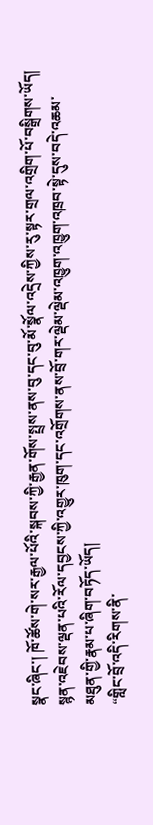སྣང་ཞིང་། ཁོ་ཚོས་གེ་སར་རྒྱལ་པོའི་སྐབས་ཀྱི་རྒྱན་གོས་སྤྲས་ནས་བུ་དང་བུ་མོ་སྣོལ་འདྲེས་ཀྱིས་རུ་སྟར་གྲལ་འགྲིག་པོ་བསྒྲིགས་ཡོད། སྙན་འཇེབས་ལྡན་པའི་རོལ་དབྱངས་ཀྱི་འགྱུར་ཁུག་དང་འགྲོགས་ནས་བྲོ་གར་ལྡེམ་ལྡེམ་འཁྱུག་འཁྱུག་འཁྲབ་སྟེ་དུས་བདེ་འཆམ་མཐུན་གྱི་རྣམ་པ་ཞིག་བཏོད་ཡོད།
“གླིང་བྲོ་འདི་རིགས་ནི་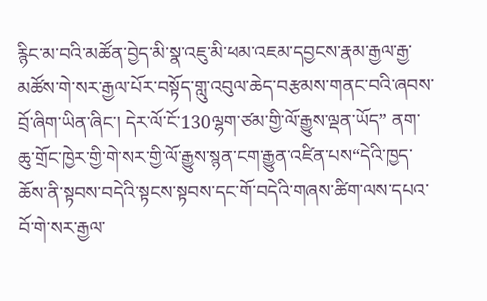རྙིང་མ་བའི་མཚོན་བྱེད་མི་སྣ་འཇུ་མི་ཕམ་འཇམ་དབྱངས་རྣམ་རྒྱལ་རྒྱ་མཚོས་གེ་སར་རྒྱལ་པོར་བསྟོད་གླུ་འབུལ་ཆེད་བརྩམས་གནང་བའི་ཞབས་བྲོ་ཞིག་ཡིན་ཞིང་། དེར་ལོ་ངོ་130ལྷག་ཙམ་གྱི་ལོ་རྒྱུས་ལྡན་ཡོད” ནག་ཆུ་གྲོང་ཁྱེར་གྱི་གེ་སར་གྱི་ལོ་རྒྱུས་སྙན་ངག་རྒྱུན་འཛིན་པས“དེའི་ཁྱད་ཆོས་ནི་སྟབས་བདེའི་སྟངས་སྟབས་དང་གོ་བདེའི་གཞས་ཚིག་ལས་དཔའ་བོ་གེ་སར་རྒྱལ་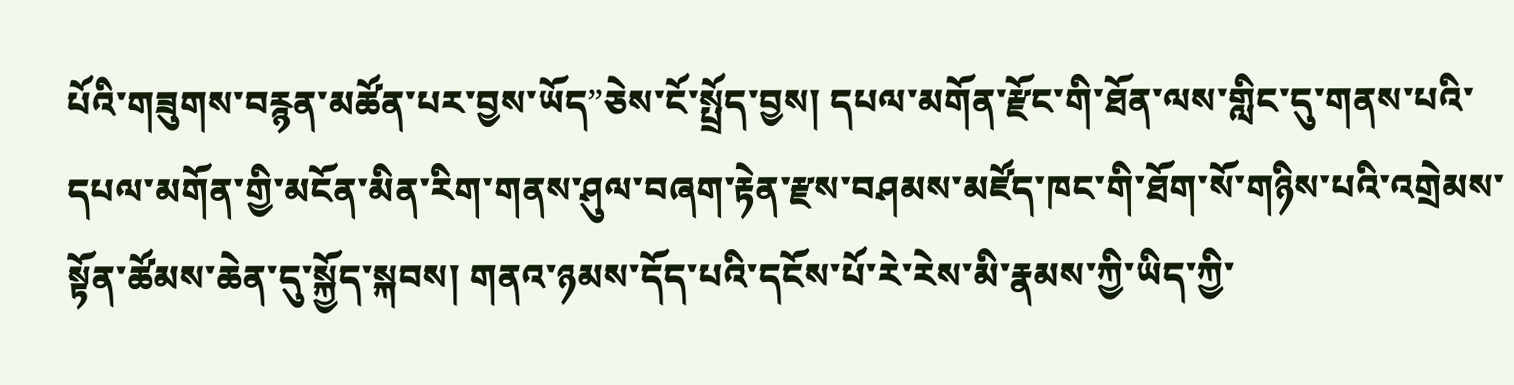པོའི་གཟུགས་བརྙན་མཚོན་པར་བྱས་ཡོད”ཅེས་ངོ་སྤྲོད་བྱས། དཔལ་མགོན་རྫོང་གི་ཐོན་ལས་གླིང་དུ་གནས་པའི་དཔལ་མགོན་གྱི་མངོན་མིན་རིག་གནས་ཤུལ་བཞག་རྟེན་རྫས་བཤམས་མཛོད་ཁང་གི་ཐོག་སོ་གཉིས་པའི་འགྲེམས་སྟོན་ཚོམས་ཆེན་དུ་སྐྱོད་སྐབས། གནའ་ཉམས་དོད་པའི་དངོས་པོ་རེ་རེས་མི་རྣམས་ཀྱི་ཡིད་ཀྱི་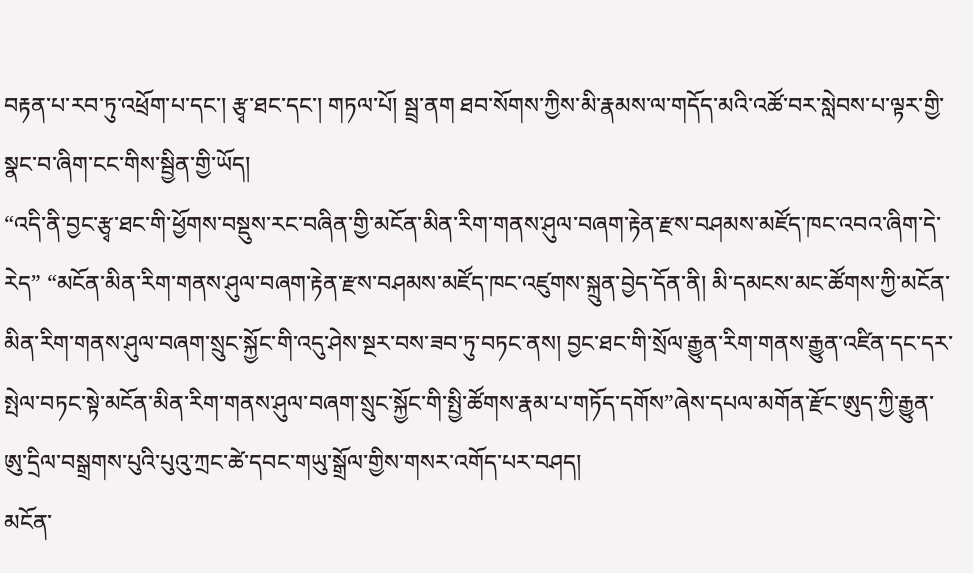བརྟན་པ་རབ་ཏུ་འཕྲོག་པ་དང་། རྩྭ་ཐང་དང་། གཏལ་པོ། སྦྲ་ནག ཐབ་སོགས་ཀྱིས་མི་རྣམས་ལ་གདོད་མའི་འཚོ་བར་སླེབས་པ་ལྟར་གྱི་སྣང་བ་ཞིག་ངང་གིས་སྦྱིན་གྱི་ཡོད།
“འདི་ནི་བྱང་རྩྭ་ཐང་གི་ཕྱོགས་བསྡུས་རང་བཞིན་གྱི་མངོན་མིན་རིག་གནས་ཤུལ་བཞག་རྟེན་རྫས་བཤམས་མཛོད་ཁང་འབའ་ཞིག་དེ་རེད” “མངོན་མིན་རིག་གནས་ཤུལ་བཞག་རྟེན་རྫས་བཤམས་མཛོད་ཁང་འཛུགས་སྐྲུན་བྱེད་དོན་ནི། མི་དམངས་མང་ཚོགས་ཀྱི་མངོན་མིན་རིག་གནས་ཤུལ་བཞག་སྲུང་སྐྱོང་གི་འདུ་ཤེས་སྔར་བས་ཟབ་ཏུ་བཏང་ནས། བྱང་ཐང་གི་སྲོལ་རྒྱུན་རིག་གནས་རྒྱུན་འཛིན་དང་དར་སྤེལ་བཏང་སྟེ་མངོན་མིན་རིག་གནས་ཤུལ་བཞག་སྲུང་སྐྱོང་གི་སྤྱི་ཚོགས་རྣམ་པ་གཏོད་དགོས”ཞེས་དཔལ་མགོན་རྫོང་ཨུད་ཀྱི་རྒྱུན་ཨུ་དྲིལ་བསྒྲགས་པུའི་པུའུ་ཀྲང་ཚེ་དབང་གཡུ་སྒྲོལ་གྱིས་གསར་འགོད་པར་བཤད།
མངོན་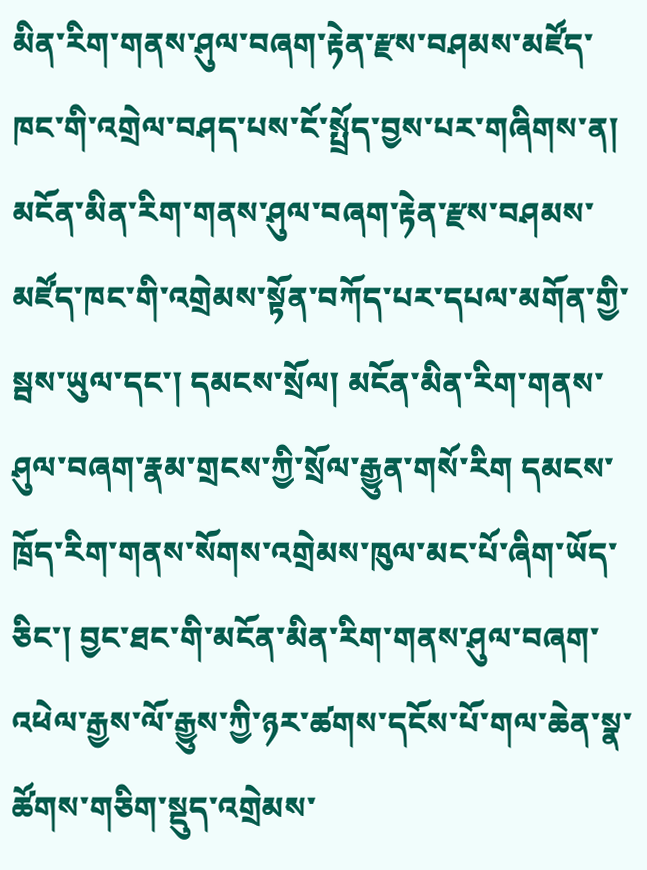མིན་རིག་གནས་ཤུལ་བཞག་རྟེན་རྫས་བཤམས་མཛོད་ཁང་གི་འགྲེལ་བཤད་པས་ངོ་སྤྲོད་བྱས་པར་གཞིགས་ན། མངོན་མིན་རིག་གནས་ཤུལ་བཞག་རྟེན་རྫས་བཤམས་མཛོད་ཁང་གི་འགྲེམས་སྟོན་བཀོད་པར་དཔལ་མགོན་གྱི་སྦས་ཡུལ་དང་། དམངས་སྲོལ། མངོན་མིན་རིག་གནས་ཤུལ་བཞག་རྣམ་གྲངས་ཀྱི་སྲོལ་རྒྱུན་གསོ་རིག དམངས་ཁྲོད་རིག་གནས་སོགས་འགྲེམས་ཁུལ་མང་པོ་ཞིག་ཡོད་ཅིང་། བྱང་ཐང་གི་མངོན་མིན་རིག་གནས་ཤུལ་བཞག་འཕེལ་རྒྱས་ལོ་རྒྱུས་ཀྱི་ཉར་ཚགས་དངོས་པོ་གལ་ཆེན་སྣ་ཚོགས་གཅིག་སྡུད་འགྲེམས་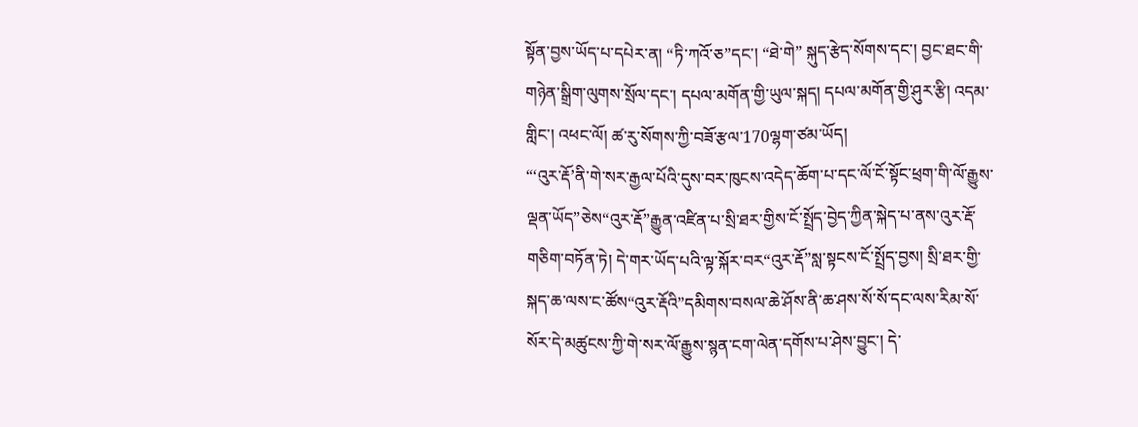སྟོན་བྱས་ཡོད་པ་དཔེར་ན། “ཏི་ཀའོ་ཅ”དང་། “ཐེ་གེ” སྐུད་རྩེད་སོགས་དང་། བྱང་ཐང་གི་གཉེན་སྒྲིག་ལུགས་སྲོལ་དང་། དཔལ་མགོན་གྱི་ཡུལ་སྐད། དཔལ་མགོན་གྱི་ཤུར་རྩི། འདམ་གླིང་། འཕང་ལོ། ཚ་རུ་སོགས་ཀྱི་བཟོ་རྩལ་170ལྷག་ཙམ་ཡོད།
“‘འུར་རྡོ’ནི་གེ་སར་རྒྱལ་པོའི་དུས་བར་ཁུངས་འདེད་ཆོག་པ་དང་ལོ་ངོ་སྟོང་ཕྲག་གི་ལོ་རྒྱུས་ལྡན་ཡོད”ཅེས“འུར་རྡོ”རྒྱུན་འཛིན་པ་སྲི་ཐར་གྱིས་ངོ་སྤྲོད་བྱེད་ཀྱིན་སྐེད་པ་ནས་འུར་རྡོ་གཅིག་བཏོན་ཏེ། དེ་གར་ཡོད་པའི་ལྟ་སྐོར་བར“འུར་རྡོ”སླ་སྟངས་ངོ་སྤྲོད་བྱས། སྲི་ཐར་གྱི་སྐད་ཆ་ལས་ང་ཚོས“འུར་རྡོའི”དམིགས་བསལ་ཆེ་ཤོས་ནི་ཆ་ཤས་སོ་སོ་དང་ལས་རིམ་སོ་སོར་དེ་མཚུངས་ཀྱི་གེ་སར་ལོ་རྒྱུས་སྙན་ངག་ལེན་དགོས་པ་ཤེས་བྱུང་། དེ་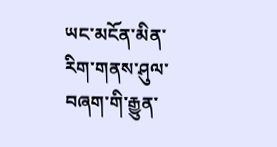ཡང་མངོན་མིན་རིག་གནས་ཤུལ་བཞག་གི་རྒྱུན་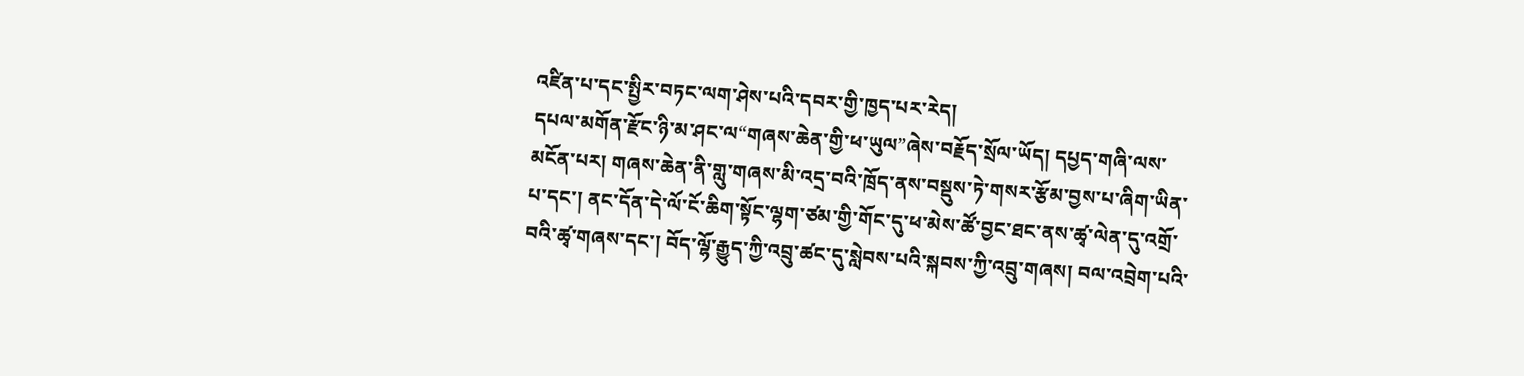འཛིན་པ་དང་སྤྱིར་བཏང་ལག་ཤེས་པའི་དབར་གྱི་ཁྱད་པར་རེད།
དཔལ་མགོན་རྫོང་ཉི་མ་ཤང་ལ“གཞས་ཆེན་གྱི་ཕ་ཡུལ”ཞེས་བརྗོད་སྲོལ་ཡོད། དཔྱད་གཞི་ལས་མངོན་པར། གཞས་ཆེན་ནི་གླུ་གཞས་མི་འདྲ་བའི་ཁྲོད་ནས་བསྡུས་ཏེ་གསར་རྩོམ་བྱས་པ་ཞིག་ཡིན་པ་དང་། ནང་དོན་དེ་ལོ་ངོ་ཆིག་སྟོང་ལྷག་ཙམ་གྱི་གོང་དུ་ཕ་མེས་ཚོ་བྱང་ཐང་ནས་ཚྭ་ལེན་དུ་འགྲོ་བའི་ཚྭ་གཞས་དང་། བོད་ལྷོ་རྒྱུད་ཀྱི་འབྲུ་ཚང་དུ་སླེབས་པའི་སྐབས་ཀྱི་འབྲུ་གཞས། བལ་འབྲེག་པའི་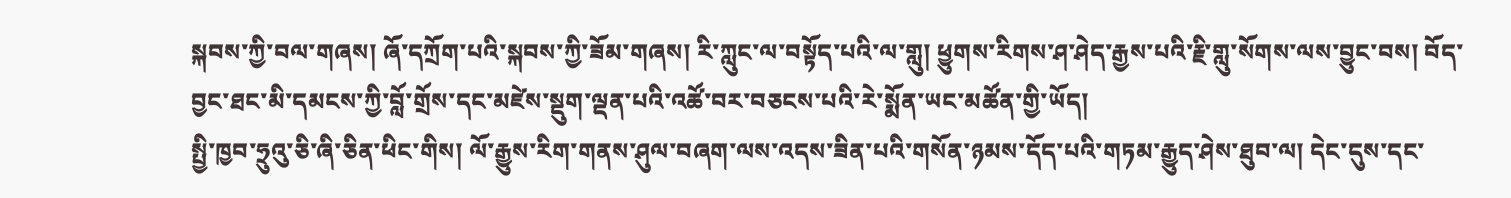སྐབས་ཀྱི་བལ་གཞས། ཞོ་དཀྲོག་པའི་སྐབས་ཀྱི་ཟོམ་གཞས། རི་ཀླུང་ལ་བསྟོད་པའི་ལ་གླུ། ཕྱུགས་རིགས་ཤ་ཤེད་རྒྱས་པའི་རྗི་གླུ་སོགས་ལས་བྱུང་བས། བོད་བྱང་ཐང་མི་དམངས་ཀྱི་བློ་གྲོས་དང་མཛེས་སྡུག་ལྡན་པའི་འཚོ་བར་བཅངས་པའི་རེ་སྨོན་ཡང་མཚོན་གྱི་ཡོད།
སྤྱི་ཁྱབ་ཧྲུའུ་ཅི་ཞི་ཅིན་ཕིང་གིས། ལོ་རྒྱུས་རིག་གནས་ཤུལ་བཞག་ལས་འདས་ཟིན་པའི་གསོན་ཉམས་དོད་པའི་གཏམ་རྒྱུད་ཤེས་ཐུབ་ལ། དེང་དུས་དང་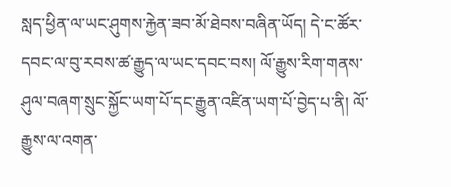སླད་ཕྱིན་ལ་ཡང་ཤུགས་རྐྱེན་ཟབ་མོ་ཐེབས་བཞིན་ཡོད། དེ་ང་ཚོར་དབང་ལ་བུ་རབས་ཚ་རྒྱུད་ལ་ཡང་དབང་བས། ལོ་རྒྱུས་རིག་གནས་ཤུལ་བཞག་སྲུང་སྐྱོང་ཡག་པོ་དང་རྒྱུན་འཛིན་ཡག་པོ་བྱེད་པ་ནི། ལོ་རྒྱུས་ལ་འགན་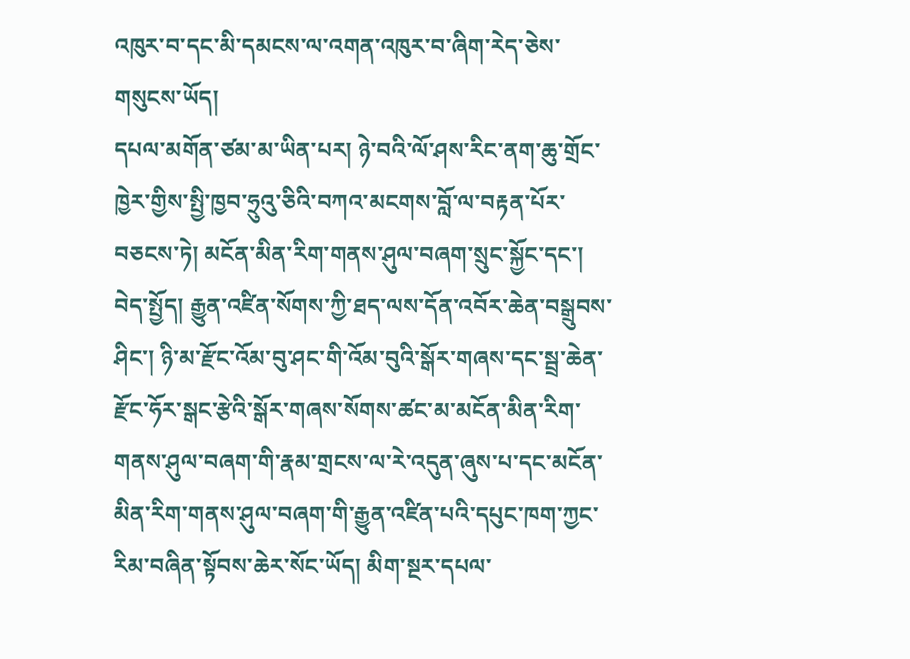འཁུར་བ་དང་མི་དམངས་ལ་འགན་འཁུར་བ་ཞིག་རེད་ཅེས་གསུངས་ཡོད།
དཔལ་མགོན་ཙམ་མ་ཡིན་པར། ཉེ་བའི་ལོ་ཤས་རིང་ནག་ཆུ་གྲོང་ཁྱེར་གྱིས་སྤྱི་ཁྱབ་ཧྲུའུ་ཅིའི་བཀའ་མངགས་བློ་ལ་བརྟན་པོར་བཅངས་ཏེ། མངོན་མིན་རིག་གནས་ཤུལ་བཞག་སྲུང་སྐྱོང་དང་། བེད་སྤྱོད། རྒྱུན་འཛིན་སོགས་ཀྱི་ཐད་ལས་དོན་འབོར་ཆེན་བསྒྲུབས་ཤིང་། ཉི་མ་རྫོང་འོམ་བུ་ཤང་གི་འོམ་བུའི་སྒོར་གཞས་དང་སྦྲ་ཆེན་རྫོང་ཧོར་སྒང་རྩེའི་སྒོར་གཞས་སོགས་ཚང་མ་མངོན་མིན་རིག་གནས་ཤུལ་བཞག་གི་རྣམ་གྲངས་ལ་རེ་འདུན་ཞུས་པ་དང་མངོན་མིན་རིག་གནས་ཤུལ་བཞག་གི་རྒྱུན་འཛིན་པའི་དཔུང་ཁག་ཀྱང་རིམ་བཞིན་སྟོབས་ཆེར་སོང་ཡོད། མིག་སྔར་དཔལ་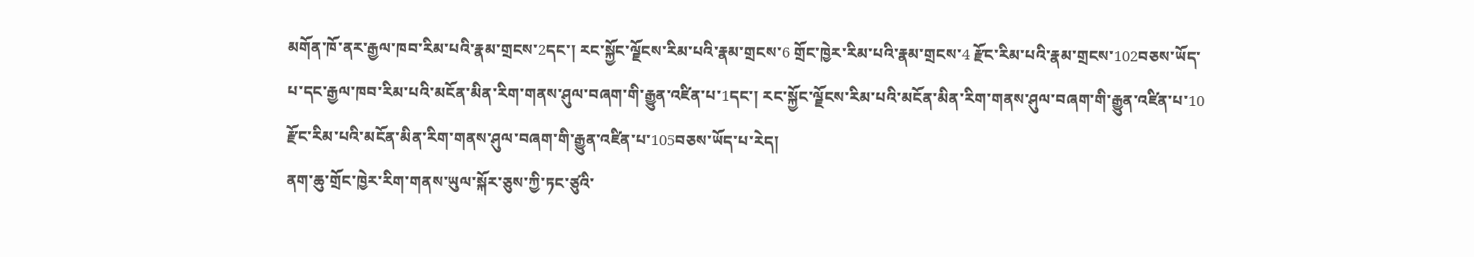མགོན་ཁོ་ནར་རྒྱལ་ཁབ་རིམ་པའི་རྣམ་གྲངས་2དང་། རང་སྐྱོང་ལྗོངས་རིམ་པའི་རྣམ་གྲངས་6 གྲོང་ཁྱེར་རིམ་པའི་རྣམ་གྲངས་4 རྫོང་རིམ་པའི་རྣམ་གྲངས་102བཅས་ཡོད་པ་དང་རྒྱལ་ཁབ་རིམ་པའི་མངོན་མིན་རིག་གནས་ཤུལ་བཞག་གི་རྒྱུན་འཛིན་པ་1དང་། རང་སྐྱོང་ལྗོངས་རིམ་པའི་མངོན་མིན་རིག་གནས་ཤུལ་བཞག་གི་རྒྱུན་འཛིན་པ་10 རྫོང་རིམ་པའི་མངོན་མིན་རིག་གནས་ཤུལ་བཞག་གི་རྒྱུན་འཛིན་པ་105བཅས་ཡོད་པ་རེད།
ནག་ཆུ་གྲོང་ཁྱེར་རིག་གནས་ཡུལ་སྐོར་ཅུས་ཀྱི་ཏང་ཙུའི་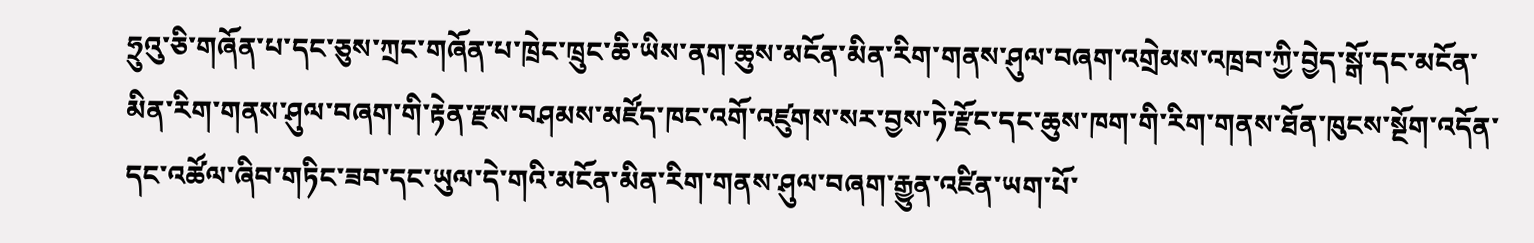ཧྲུའུ་ཅི་གཞོན་པ་དང་ཅུས་ཀྲང་གཞོན་པ་ཁྲེང་ཁྲུང་ཆི་ཡིས་ནག་ཆུས་མངོན་མིན་རིག་གནས་ཤུལ་བཞག་འགྲེམས་འཁྲབ་ཀྱི་བྱེད་སྒོ་དང་མངོན་མིན་རིག་གནས་ཤུལ་བཞག་གི་རྟེན་རྫས་བཤམས་མཛོད་ཁང་འགོ་འཛུགས་སར་བྱས་ཏེ་རྫོང་དང་ཆུས་ཁག་གི་རིག་གནས་ཐོན་ཁུངས་སྔོག་འདོན་དང་འཚོལ་ཞིབ་གཏིང་ཟབ་དང་ཡུལ་དེ་གའི་མངོན་མིན་རིག་གནས་ཤུལ་བཞག་རྒྱུན་འཛིན་ཡག་པོ་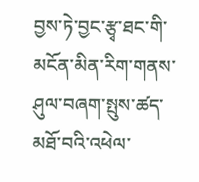བྱས་ཏེ་བྱང་རྩྭ་ཐང་གི་མངོན་མིན་རིག་གནས་ཤུལ་བཞག་སྤུས་ཚད་མཐོ་བའི་འཕེལ་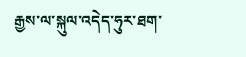རྒྱས་ལ་སྐུལ་འདེད་ཧུར་ཐག་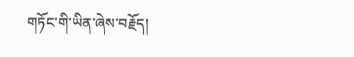གཏོང་གི་ཡིན་ཞེས་བརྗོད།